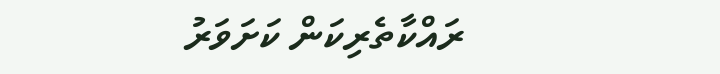ރައްކާތެރިކަން ކަށަވަރު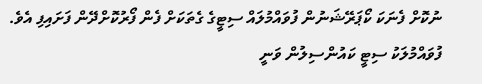ނުކޮށް ފެނަކަ ކޯޕަރޭޝަނުން ފުވައްމުލައް ސިޓީގެ ގެތަކަށް ފެން ފޯރުކޮށްދޭން ފަށައިފި އެވެ.
ފުވައްމުލަކު ސިޓީ ކައުންސިލުން ވަނީ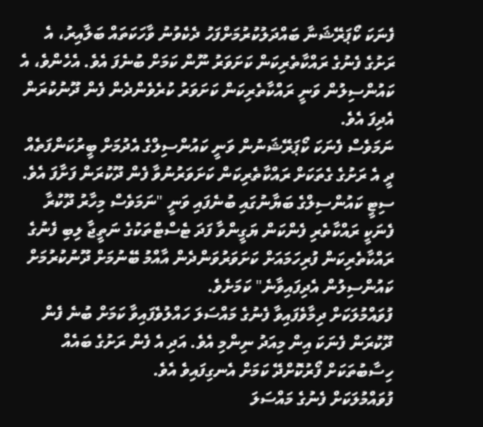ފެނަކަ ކޯޕަރޭޝަނާ ބައްދަލުކުރުމަށްފަހު ދެކެވުނު ވާހަކަތައް ބަލާއިރު، އެ ރަށުގެ ފެނުގެ ރައްކާތެރިކަން ކަށަވަރު ނޫން ކަމަށް ބުނެފަ އެވެ. އެހެންވެ، އެ ކައުންސިލުން ވަނީ ރައްކާތެރިކަން ކަށަވަރު ކުރެވެންދެން ފެން ދޫނުކުރަން އެދިފަ އެވެ.
ނަމަވެސް ފެނަކަ ކޯޕަރޭޝަނުން ވަނީ ކައުންސިލްގެ އެދުމަށް ބީރުކަންފަތެއް ދީ އެ ރަށުގެ ގެތަކަށް ރައްކާތެރިކަން ކަށަވަރުނުވާ ފެން ދޫކުރަން ފަށާފަ އެވެ.
ސިޓީ ކައުންސިލްގެ ބަޔާނުގައި ބުނެފައި ވަނީ "ނަމަވެސް މިހާރު ދޫކުރާ ފެނަކީ ރައްކާތެރި ފެންކަން ޔަގީންވާ ފަދަ ޓެސްޓްތަކުގެ ނަތީޖާ ލިބި ފެނުގެ ރައްކާތެރިކަން ފުރިހަމައަށް ކަށަވަރުވަންދެން އާއްމު ބޭނުމަށް ދޫނުކުރުމަށް ކައުންސިލުން އެދިފައިވާނެ" ކަމަށެވެ.
ފުވައްމުލަކަށް ދިމާވެފައިވާ ފެނުގެ މައްސަލަ ހައްލުވެފައިވާ ކަމަށް ބުނެ ފެން ދޫކުރަން ފެނަކަ އިން މިއަދު ނިންމި އެވެ. އަދި އެ ފެން ރަށުގެ ބައެއް ހިސާބުތަކަށް ފޯރުކޮށްދޭ ކަމަށް އެނގިފައިވެ އެވެ.
ފުވައްމުލަކަށް ފެނުގެ މައްސަލަ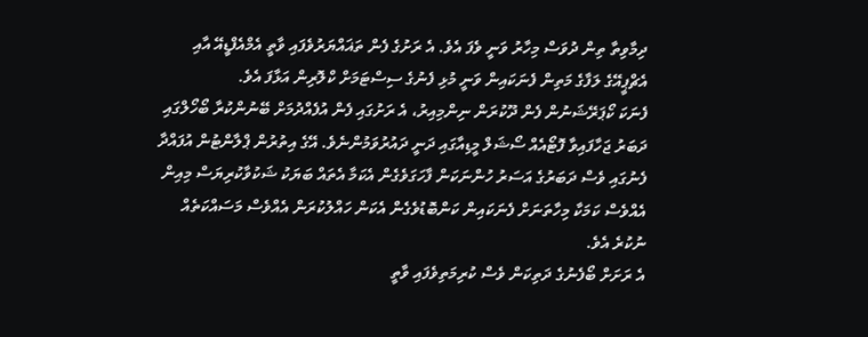ދިމާވިތާ ތިން ދުވަސް މިހާރު ވަނީ ވެފަ އެވެ. އެ ރަށުގެ ފެން ތަޣައްޔަރުވެފައި ވާތީ އެމްއެފްޑީއޭ އާއި އެޗްޕީއޭގެ ލަފާގެ މަތިން ފެނަކައިން ވަނީ މުޅި ފެނުގެ ސިސްޓަމަށް ކްލޮރިން އަޅާފަ އެވެ.
ފެނަކަ ކޯޕަރޭޝަނުން ފެން ދޫކުރަން ނިންމިއިރު، އެ ރަށުގައި ފެން އުފެއްދުމަށް ބޭނުންކުރާ ބޯހޯލްގައި ދަބަރު ޖަހާފައިވާ ފޮޓޯއެއް ސޯޝަލް މީޑިއާގައި ދަނީ ދައުރުވަމުންނެވެ. އޭގެ އިތުރުން ޕްލާންޓުން އުފައްދާ ފެނުގައި ވެސް ދަބަރުގެ އަސަރު ހުންނަކަން ފާހަގަވެގެން އެކަމާ އެތައް ބަޔަކު ޝަކުވާކުރިޔަސް މިއިން އެއްވެސް ކަމަކާ މިހާތަނަށް ފެނަކައިން ކަންބޮޑުވެގެން އެކަން ހައްލުކުރަން އެއްވެސް މަސައްކަތެއް ނުކުރެ އެވެ.
އެ ރަށަށް ބޯފެނުގެ ދަތިކަން ވެސް ކުރިމަތިވެފައި ވާތީ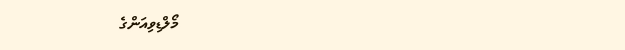މޯލްޑިވިއަންގެ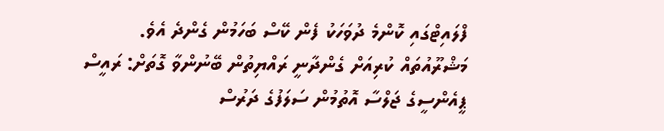ފްލައިޓްގައި ކޮންމެ ދުވަހަކު ފެން ކޭސް ބަހަމުން ގެންދެ އެވެ.
މަޝްރޫއުތައް ކުރިއަށް ގެންދާނީ ރައްޔިތުން ބޭނުންވާ ގޮތަށް: ރައީސް
ޕީއެންސީގެ ޖަލްސާ އޮތުމުން ސަލަފުގެ ދަރުސް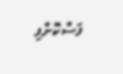ފަސްކޮށްފި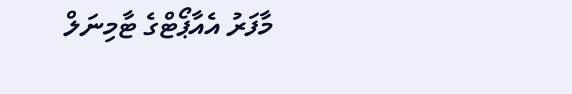މާފަރު އެއާޕޯޓްގެ ޓާމިނަލް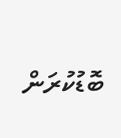ބޮޑުކުރަން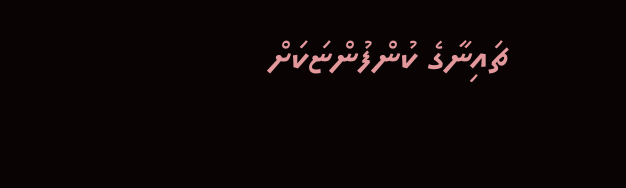ޗައިނާގެ ކުންފުންޏަކަށް